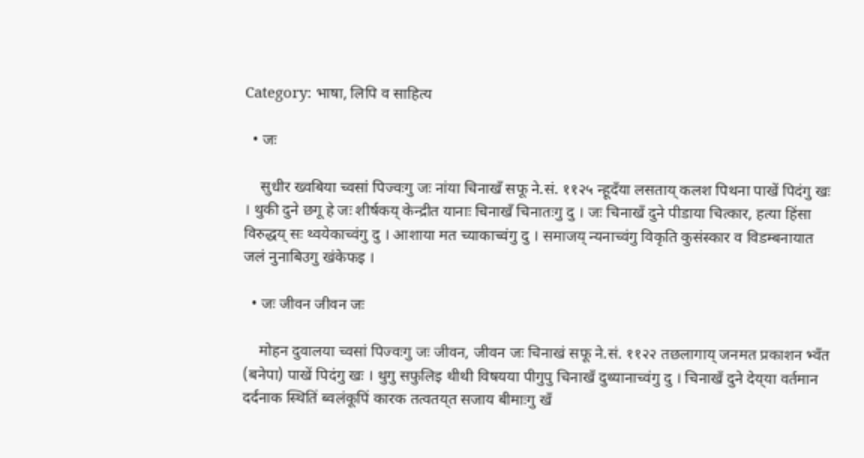Category: भाषा, लिपि व साहित्य

  • जः

    सुधीर ख्वबिया च्वसां पिज्वःगु जः नांया चिनाखँ सफू ने.सं. ११२५ न्हूदँया लसताय् कलश पिथना पाखें पिदंगु खः । थुकी दुने छगू हे जः शीर्षकय् केन्द्रीत यानाः चिनाखँ चिनातःगु दु । जः चिनाखँ दुने पीडाया चित्कार, हत्या हिंसा विरुद्धय् सः थ्वयेकाच्वंगु दु । आशाया मत च्याकाच्वंगु दु । समाजय् न्यनाच्वंगु विकृति कुसंस्कार व विडम्बनायात जलं नुनाबिउगु खंकेफइ ।

  • जः जीवन जीवन जः

    मोहन दुवालया च्वसां पिज्वःगु जः जीवन, जीवन जः चिनाखं सफू ने.सं. ११२२ तछलागाय् जनमत प्रकाशन भ्वँत (बनेपा) पाखें पिदंगु खः । थुगु सफुलिइ थीथी विषयया पीगुपु चिनाखँ दुथ्यानाच्वंगु दु । चिनाखँ दुने देय्‌या वर्तमान दर्दनाक स्थितिं ब्वलंकूपिं कारक तत्वतय्‌त सजाय बीमाःगु खँ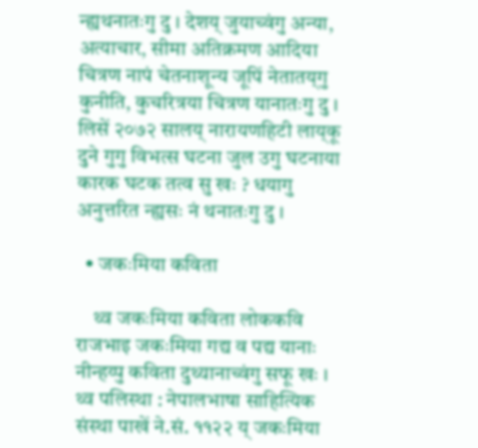न्ह्यथनातःगु दु । देशय् जुयाच्वंगु अन्या, अत्याचार, सीमा अतिक्रमण आदिया चित्रण नापं चेतनाशून्य जूपिं नेतातय्‌गु कुनीति, कुचरित्रया चित्रण यानातःगु दु । लिसें २०७२ सालय् नारायणहिटी लाय्‌कू दुने गुगु विभत्स घटना जुल उगु घटनाया कारक घटक तत्व सु खः ? धयागु अनुत्तरित न्ह्यसः नं थनातःगु दु ।

  • जकःमिया कविता

    थ्व जकःमिया कविता लोककवि राजभाइ जकःमिया गद्य व पद्य यानाः नीन्हय्पु कविता दुथ्यानाच्वंगु सफू खः । थ्व पलिस्था : नेपालभाषा साहित्यिक संस्था पाखें ने.सं. ११२२ य् जकःमिया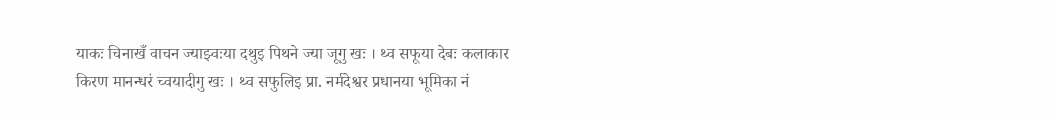याकः चिनाखँ वाचन ज्याझ्वःया दथुइ पिथने ज्या जूगु खः । थ्व सफूया देबः कलाकार किरण मानन्धरं च्वयादीगु खः । थ्व सफुलिइ प्रा. नर्मदेश्वर प्रधानया भूमिका नं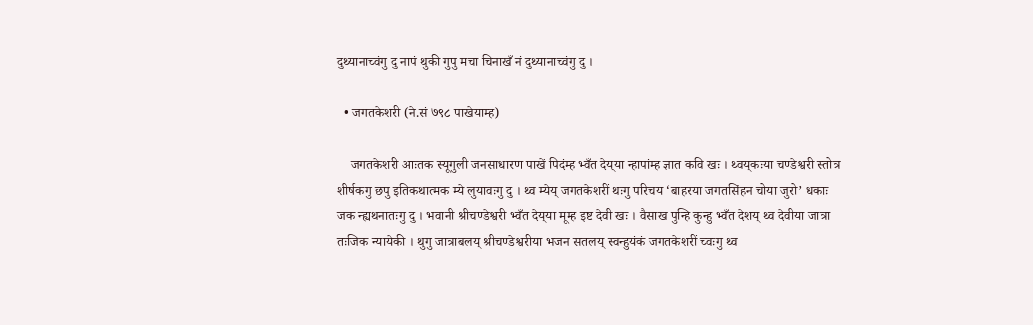दुथ्यानाच्वंगु दु नापं थुकी गुपु मचा चिनाखँ नं दुथ्यानाच्वंगु दु ।

  • जगतकेशरी (ने.सं ७९८ पाखेयाम्ह)

    जगतकेशरी आःतक स्यूगुली जनसाधारण पाखें पिदंम्ह भ्वँत देय्‌या न्हापांम्ह ज्ञात कवि खः । थ्वय्‌कःया चण्डेश्वरी स्तोत्र शीर्षकगु छपु इतिकथात्मक म्ये लुयावःगु दु । थ्व म्येय् जगतकेशरीं थःगु परिचय ‘बाहरया जगतसिंहन चोया जुरो’ धकाः जक न्ह्यथनातःगु दु । भवानी श्रीचण्डेश्वरी भ्वँत देय्‌या मूम्ह इष्ट देवी खः । वैसाख पुन्हि कुन्हु भ्वँत देशय् थ्व देवीया जात्रा तःजिक न्यायेकी । थुगु जात्राबलय् श्रीचण्डेश्वरीया भजन सतलय् स्वन्हुयंकं जगतकेशरीं च्वःगु थ्व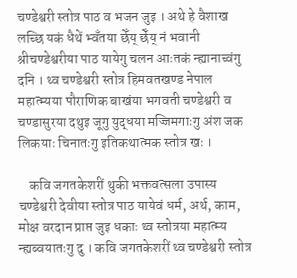चण्डेश्वरी स्तोत्र पाठ व भजन जुइ । अथे हे वैशाख लच्छि यकं धैथें भ्वँतया छेँय् छेँय् नं भवानी श्रीचण्डेश्वरीया पाठ यायेगु चलन आःतकं न्ह्यानाच्वंगु दनि । थ्व चण्डेश्वरी स्तोत्र हिमवतखण्ड नेपाल महात्म्यया पौराणिक बाखंया भगवती चण्डेश्वरी व चण्डासुरया दथुइ जूगु युद्धया मज्जिमगाःगु अंश जक लिकयाः चिनातःगु इतिकथात्मक स्तोत्र खः ।

    कवि जगतकेशरीं थुकी भक्तवत्सला उपास्य चण्डेश्वरी देवीया स्तोत्र पाठ यायेवं धर्म, अर्थ, काम, मोक्ष वरदान प्राप्त जुइ धकाः थ्व स्तोत्रया महात्म्य न्ह्यब्वयातःगु दु । कवि जगतकेशरीं थ्व चण्डेश्वरी स्तोत्र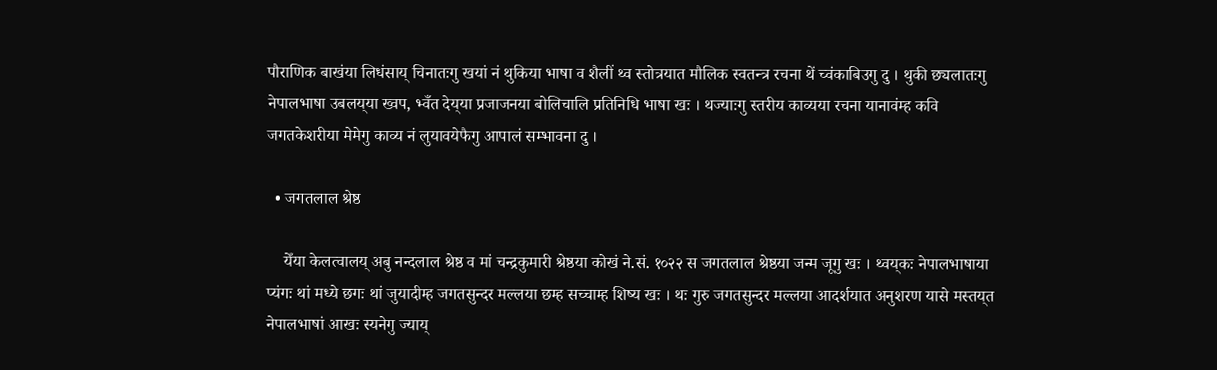पौराणिक बाखंया लिधंसाय् चिनातःगु खयां नं थुकिया भाषा व शैलीं थ्व स्तोत्रयात मौलिक स्वतन्त्र रचना थें च्वंकाबिउगु दु । थुकी छ्यलातःगु नेपालभाषा उबलय्‌या ख्वप, भ्वँत देय्‌या प्रजाजनया बोलिचालि प्रतिनिधि भाषा खः । थज्याःगु स्तरीय काव्यया रचना यानावंम्ह कवि जगतकेशरीया मेमेगु काव्य नं लुयावयेफैगु आपालं सम्भावना दु ।

  • जगतलाल श्रेष्ठ

    येँया केलत्वालय् अबु नन्दलाल श्रेष्ठ व मां चन्द्रकुमारी श्रेष्ठया कोखं ने.सं. १०२२ स जगतलाल श्रेष्ठया जन्म जूगु खः । थ्वय्‌कः नेपालभाषाया प्यंगः थां मध्ये छगः थां जुयादीम्ह जगतसुन्दर मल्लया छम्ह सच्चाम्ह शिष्य खः । थः गुरु जगतसुन्दर मल्लया आदर्शयात अनुशरण यासे मस्तय्‌त नेपालभाषां आखः स्यनेगु ज्याय्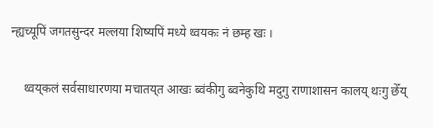न्ह्यच्यूपिं जगतसुन्दर मल्लया शिष्यपिं मध्ये थ्वयकः नं छम्ह खः ।

    थ्वय्‌कलं सर्वसाधारणया मचातय्‌त आखः ब्वंकीगु ब्वनेकुथि मदुगु राणाशासन कालय् थःगु छेँय्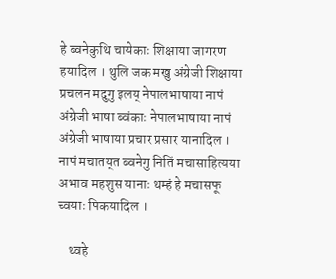हे ब्वनेकुथि चायेकाः शिक्षाया जागरण हयादिल । थुलि जक मखु अंग्रेजी शिक्षाया प्रचलन मदुगु इलय् नेपालभाषाया नापं अंग्रेजी भाषा ब्वंकाः नेपालभाषाया नापं अंग्रेजी भाषाया प्रचार प्रसार यानादिल । नापं मचातय्‌त ब्वनेगु नितिं मचासाहित्यया अभाव महशुस यानाः थम्हं हे मचासफू च्वयाः पिकयादिल ।

    थ्वहे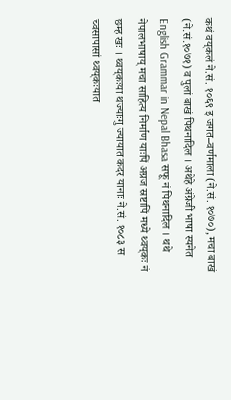कथं वय्‌कलं ने.सं. १०६९ इ जगत–वर्णमाला (ने.सं. १०७०), मचा बाखं (ने.सं.१०७१) व पुलां बाखं पिथनादिल । अथेहे अंग्रेजी भाषा स्यनेत English Grammar in Nepal Bhasa सफू नं पिथनादिल । थथे नेपालभाषाय् मचा साहित्य निर्माण याःपिं अग्रज स्रष्टापिं मध्ये थ्वय्‌कः नं छम्ह खः । थ्वय्‌कःया थज्याःगु ज्यायात कदर यानाः ने.सं. १०८३ स च्वसापासां थ्वय्‌कःयात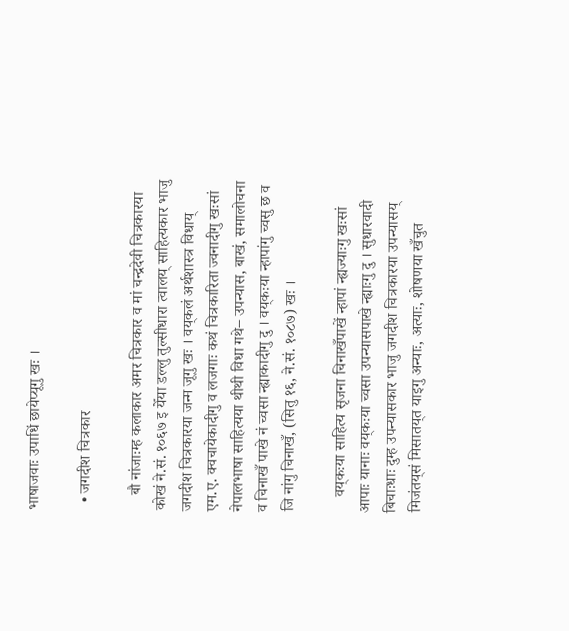भाषाजवाः उपाधिं छायेप्यूगु खः ।

  • जगदीश चित्रकार

    बौ नांजाःम्ह कलाकार अमर चित्रकार व मां चन्द्रदेवी चित्रकारया कोखं ने.सं. १०६७ इ येँया डल्लु तुल्सीधारा त्वालय् साहित्यकार भाजु जगदीश चित्रकारया जन्म जूगु खः । वय्‌कलं अर्थशास्त्र विधाय् एम.ए. क्वचायेकादीगु व लजगाः कथं चित्रकारिता ज्वनादीगु खःसां नेपालभाषा साहित्यया थीथी विधा गथे– उपन्यास, बाखं, समालोचना व चिनाखँ पाखे नं च्वसा न्ह्याकादीगु दु । वय्‌कःया न्हापांगु च्वसु छ व जि नांगु चिनाखँ, (सितु १६, ने.सं. १०८७) खः ।

    वय्‌कःया साहित्य सृजना चिनाखँपाखें न्हापां न्ह्यज्याःगु खःसां आपाः यानाः वय्‌कःया च्वसा उपन्यासपाखे न्ह्याःगु दु । सुधारवादी बिचाःधाः दुम्ह उपन्यासकार भाजु जगदीश चित्रकारया उपन्यासय् मिजंतय्‌सं मिसातय्‌त याइगु अन्याः, अत्याः, शोषणया खँचुत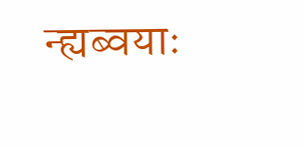न्ह्यब्वयाः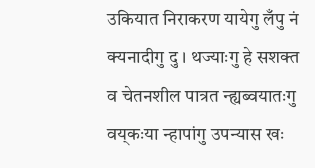उकियात निराकरण यायेगु लँपु नं क्यनादीगु दु । थज्याःगु हे सशक्त व चेतनशील पात्रत न्ह्यब्वयातःगु वय्‌कःया न्हापांगु उपन्यास खः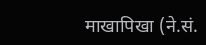माखापिखा (ने.सं.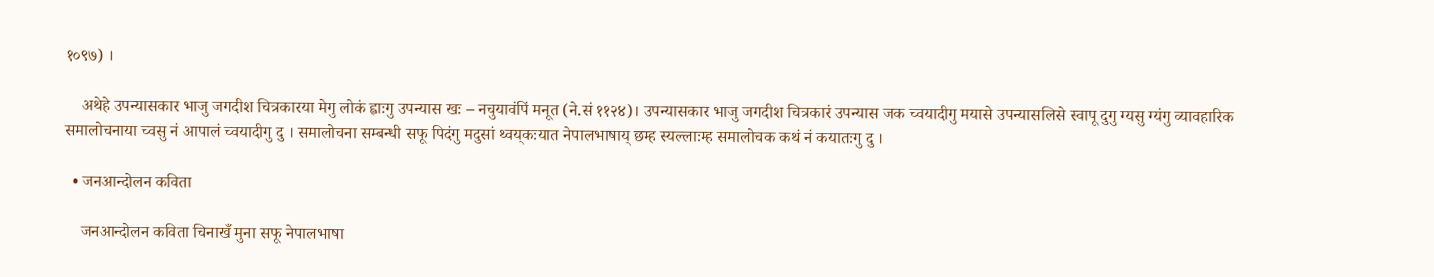१०९७) ।

    अथेहे उपन्यासकार भाजु जगदीश चित्रकारया मेगु लोकं ह्वाःगु उपन्यास खः – नचुयावंपिं मनूत (ने.सं ११२४)। उपन्यासकार भाजु जगदीश चित्रकारं उपन्यास जक च्वयादीगु मयासे उपन्यासलिसे स्वापू दुगु ग्यसु ग्यंगु व्यावहारिक समालोचनाया च्वसु नं आपालं च्वयादीगु दु । समालोचना सम्बन्धी सफू पिदंगु मदुसां थ्वय्‌कःयात नेपालभाषाय् छम्ह स्यल्लाःम्ह समालोचक कथं नं कयातःगु दु ।

  • जनआन्दोलन कविता

    जनआन्दोलन कविता चिनाखँ मुना सफू नेपालभाषा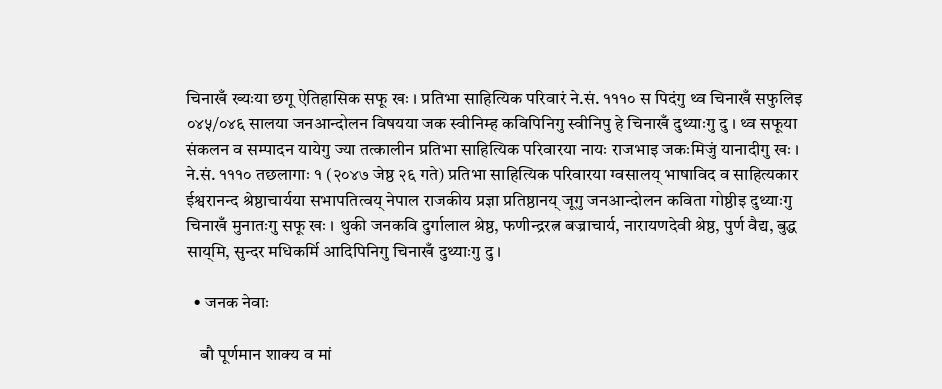चिनाखँ ख्यःया छगू ऐतिहासिक सफू खः । प्रतिभा साहित्यिक परिवारं ने.सं. १११० स पिदंगु थ्व चिनाखँ सफुलिइ ०४५/०४६ सालया जनआन्दोलन विषयया जक स्वीनिम्ह कविपिनिगु स्वीनिपु हे चिनाखँ दुथ्याःगु दु । थ्व सफूया संकलन व सम्पादन यायेगु ज्या तत्कालीन प्रतिभा साहित्यिक परिवारया नायः राजभाइ जकःमिजुं यानादीगु खः । ने.सं. १११० तछलागाः १ (२०४७ जेष्ठ २६ गते) प्रतिभा साहित्यिक परिवारया ग्वसालय् भाषाविद व साहित्यकार ईश्वरानन्द श्रेष्ठाचार्यया सभापतित्वय् नेपाल राजकीय प्रज्ञा प्रतिष्ठानय् जूगु जनआन्दोलन कविता गोष्ठीइ दुथ्याःगु चिनाखँ मुनातःगु सफू खः । थुकी जनकवि दुर्गालाल श्रेष्ठ, फणीन्द्ररत्न बज्राचार्य, नारायणदेवी श्रेष्ठ, पुर्ण वैद्य, बुद्ध साय्‌मि, सुन्दर मधिकर्मि आदिपिनिगु चिनाखँ दुथ्याःगु दु ।

  • जनक नेवाः

    बौ पूर्णमान शाक्य व मां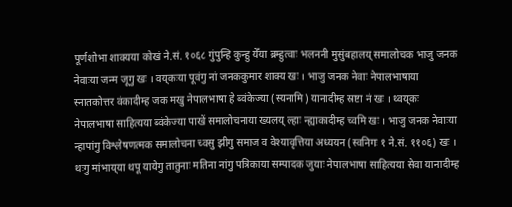पूर्णशोभा शाक्यया कोखं ने.सं. १०६८ गुंपुन्हि कुन्हु येँया ब्रम्हुत्वाः भलननी मुसुंबहालय् समालोचक भाजु जनक नेवाःया जन्म जूगु खः । वय्‌कःया पूवंगु नां जनककुमार शाक्य खः । भाजु जनक नेवाः नेपालभाषाया स्नातकोत्तर वंकादीम्ह जक मखु नेपालभाषा हे ब्वंकेज्या (स्यनामि) यानादीम्ह स्रष्टा नं खः । थ्वय्‌कः नेपालभाषा साहित्यया ब्वंकेज्या पाखें समालोचनाया ख्यलय् ल्हाः न्ह्याकादीम्ह च्वमि खः । भाजु जनक नेवाःया न्हापांगु विश्लेषणत्मक समालोचना च्वसु झीगु समाज व वेश्यावृत्तिया अध्ययन (स्वनिगः १ ने.सं. ११०६) खः । थःगु मांभाय्‌या थपू यायेगु तातुनाः मतिना नांगु पत्रिकाया सम्पादक जुयाः नेपालभाषा साहित्यया सेवा यानादीम्ह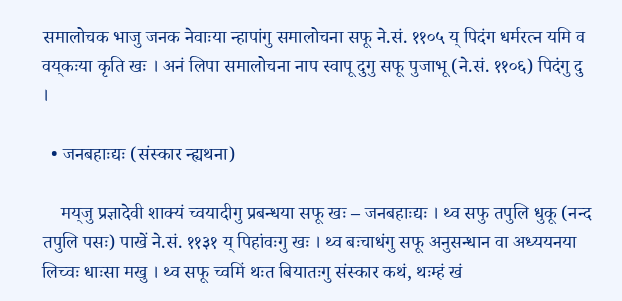समालोचक भाजु जनक नेवाःया न्हापांगु समालोचना सफू ने.सं. ११०५ य् पिदंग धर्मरत्न यमि व वय्‌कःया कृति खः । अनं लिपा समालोचना नाप स्वापू दुगु सफू पुजाभू (ने.सं. ११०६) पिदंगु दु ।

  • जनबहाःद्यः (संस्कार न्ह्यथना)

    मय्‌जु प्रज्ञादेवी शाक्यं च्वयादीगु प्रबन्धया सफू खः – जनबहाःद्यः । थ्व सफु तपुलि धुकू (नन्द तपुलि पसः) पाखें ने.सं. ११३१ य् पिहांवःगु खः । थ्व बःचाधंगु सफू अनुसन्धान वा अध्ययनया लिच्वः धाःसा मखु । थ्व सफू च्वमिं थःत बियातःगु संस्कार कथं, थःम्हं खं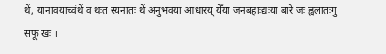थें, यानावयाच्वंथें व थःत स्यनातः थें अनुभवया आधारय् येँया जनबहाःद्यःया बारे जः ह्वलातःगु सफू खः ।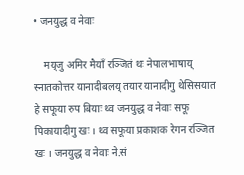• जनयुद्ध व नेवाः

    मय्‌जु अमिर मैयाँ रञ्जितं थः नेपालभाषाय् स्नातकोत्तर यानादीबलय् तयार यानादीगु थेसिसयात हे सफूया रुप बियाः थ्व जनयुद्ध व नेवाः सफू पिकायादीगु खः । थ्व सफूया प्रकाशक रेगन रञ्जित खः । जनयुद्ध व नेवाः ने.सं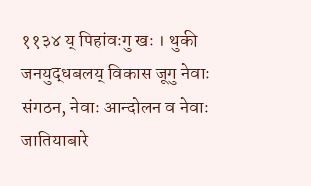११३४ य् पिहांवःगु खः । थुकी जनयुद्धबलय् विकास जूगु नेवाः संगठन, नेवाः आन्दोलन व नेवाः जातियाबारे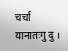चर्चा यानातःगु दु ।